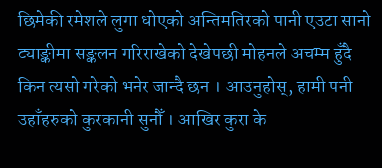छिमेकी रमेशले लुगा धोएको अन्तिमतिरको पानी एउटा सानो ट्याङ्कीमा सङ्कलन गरिराखेको देखेपछी मोहनले अचम्म हुँदै किन त्यसो गरेको भनेर जान्दै छन । आउनुहोस्, हामी पनी उहाँहरुको कुरकानी सुनौँ । आखिर कुरा के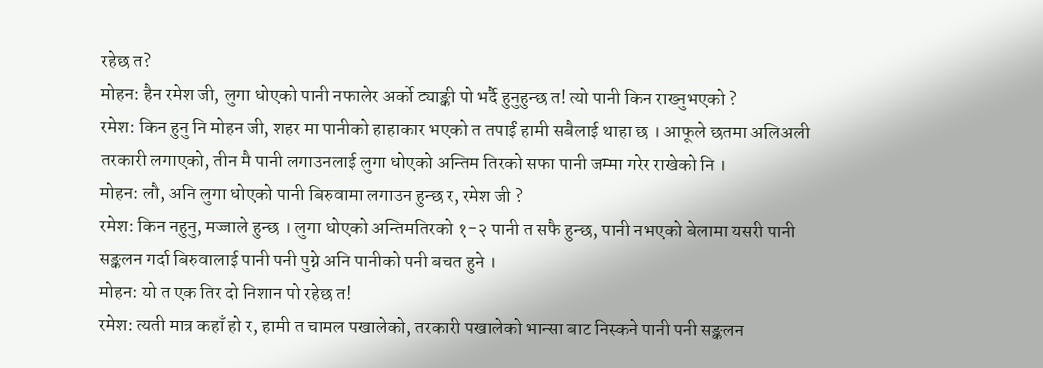रहेछ त?
मोहन: हैन रमेश जी, लुगा धोएको पानी नफालेर अर्को ट्याङ्की पो भर्दै हुनुहुन्छ त! त्यो पानी किन राख्नुभएको ?
रमेश: किन हुनु नि मोहन जी, शहर मा पानीको हाहाकार भएको त तपाईं हामी सबैलाई थाहा छ । आफूले छतमा अलिअली तरकारी लगाएको, तीन मै पानी लगाउनलाई लुगा धोएको अन्तिम तिरको सफा पानी जम्मा गरेर राखेको नि ।
मोहन: लौ, अनि लुगा धोएको पानी बिरुवामा लगाउन हुन्छ र, रमेश जी ?
रमेश: किन नहुनु, मज्जाले हुन्छ । लुगा धोएको अन्तिमतिरको १-२ पानी त सफै हुन्छ, पानी नभएको बेलामा यसरी पानी सङ्कलन गर्दा बिरुवालाई पानी पनी पुग्ने अनि पानीको पनी बचत हुने ।
मोहन: यो त एक तिर दो निशान पो रहेछ त!
रमेश: त्यती मात्र कहाँ हो र, हामी त चामल पखालेको, तरकारी पखालेको भान्सा बाट निस्कने पानी पनी सङ्कलन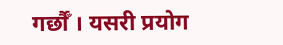गर्छौँ । यसरी प्रयोग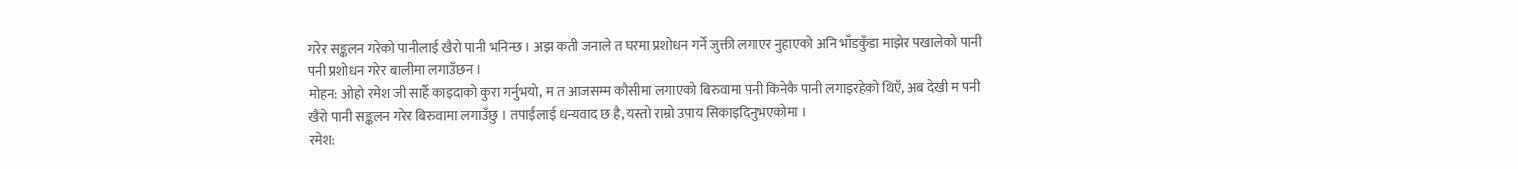गरेर सङ्कलन गरेको पानीलाई खैरो पानी भनिन्छ । अझ कती जनाले त घरमा प्रशोधन गर्ने जुक्ती लगाएर नुहाएको अनि भाँडकुँडा माझेर पखालेको पानी पनी प्रशोधन गरेर बालीमा लगाउँछन ।
मोहन: ओहो रमेश जी सार्है काइदाको कुरा गर्नुभयो, म त आजसम्म कौसीमा लगाएको बिरुवामा पनी किनेकै पानी लगाइरहेको थिएँ, अब देखी म पनी खैरो पानी सङ्कलन गरेर बिरुवामा लगाउँछु । तपाईंलाई धन्यवाद छ है, यस्तो राम्रो उपाय सिकाइदिनुभएकोमा ।
रमेश: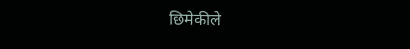छिमेकीले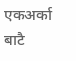एकअर्का बाटै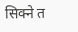सिक्ने त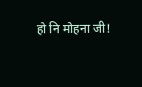हो नि मोहना जी!